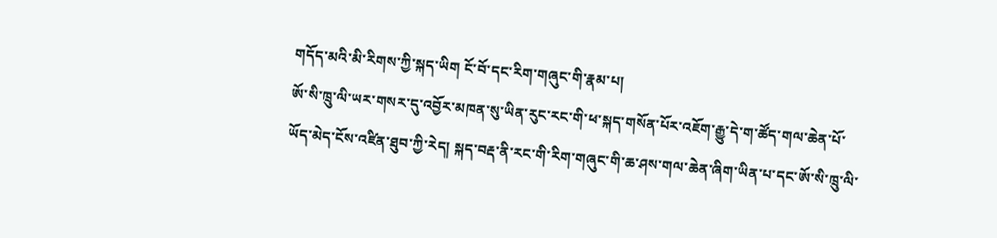གདོད་མའི་མི་རིགས་ཀྱི་སྐད་ཡིག ངོ་བོ་དང་རིག་གཞུང་གི་རྣམ་པ།
ཨོ་སི་ཁྲུ་ལི་ཡར་གསར་དུ་འབྱོར་མཁན་སུ་ཡིན་རུང་རང་གི་ཕ་སྐད་གསོན་པོར་འཇོག་རྒྱུ་དེ་ག་ཚོད་གལ་ཆེན་པོ་ཡོད་མེད་ངོས་འཛིན་ཐུབ་ཀྱི་རེད། སྐད་བརྡ་ནི་རང་གི་རིག་གཞུང་གི་ཆ་ཤས་གལ་ཆེན་ཞིག་ཡིན་པ་དང་ཨོ་སི་ཁྲུ་ལི་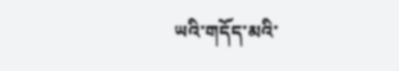ཡའི་གདོད་མའི་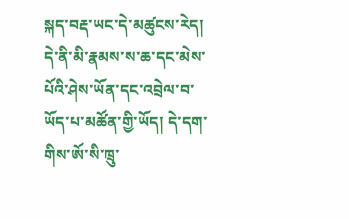སྐད་བརྡ་ཡང་དེ་མཚུངས་རེད། དེ་ནི་མི་རྣམས་ས་ཆ་དང་མེས་པོའི་ཤེས་ཡོན་དང་འབྲེལ་བ་ཡོད་པ་མཚོན་གྱི་ཡོད། དེ་དག་གིས་ཨོ་སི་ཁྲུ་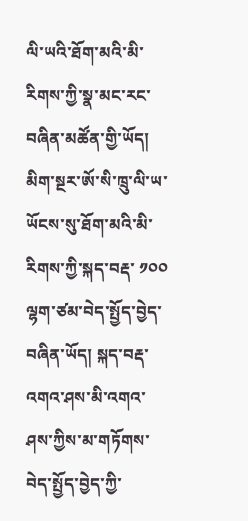ལི་ཡའི་ཐོག་མའི་མི་རིགས་ཀྱི་སྣ་མང་རང་བཞིན་མཚོན་གྱི་ཡོད། མིག་སྔར་ཨོ་སི་ཁྲུ་ལི་ཡ་ཡོངས་སུ་ཐོག་མའི་མི་རིགས་ཀྱི་སྐད་བརྡ་ ༡༠༠ ལྷག་ཙམ་བེད་སྤྱོད་བྱེད་བཞིན་ཡོད། སྐད་བརྡ་འགའ་ཤས་མི་འགའ་ཤས་ཀྱིས་མ་གཏོགས་བེད་སྤྱོད་བྱེད་ཀྱི་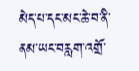མེད་པ་དང་མང་ཆེ་བ་ནི་ནམ་ཡང་བརླག་འགྲོ་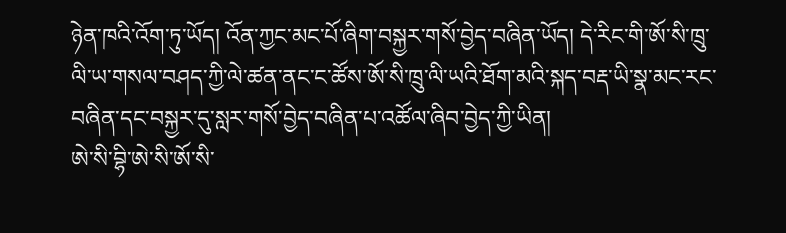ཉེན་ཁའི་འོག་ཏུ་ཡོད། འོན་ཀྱང་མང་པོ་ཞིག་བསྐྱར་གསོ་བྱེད་བཞིན་ཡོད། དེ་རིང་གི་ཨོ་སི་ཁྲུ་ལི་ཡ་གསལ་བཤད་ཀྱི་ལེ་ཚན་ནང་ང་ཚོས་ཨོ་སི་ཁྲུ་ལི་ཡའི་ཐོག་མའི་སྐད་བརྡ་ཡི་སྣ་མང་རང་བཞིན་དང་བསྐྱར་དུ་སླར་གསོ་བྱེད་བཞིན་པ་འཚོལ་ཞིབ་བྱེད་ཀྱི་ཡིན།
ཨེ་སི་བྷི་ཨེ་སི་ཨོ་སི་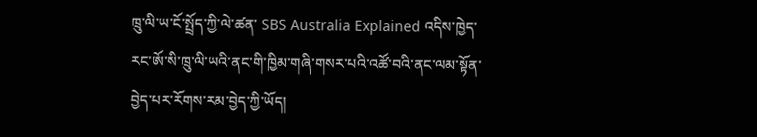ཁྲུ་ལི་ཡ་ངོ་སྤྲོད་ཀྱི་ལེ་ཚན་ SBS Australia Explained འདིས་ཁྱེད་རང་ཨོ་སི་ཁྲུ་ལི་ཡའི་ནང་གི་ཁྱིམ་གཞི་གསར་པའི་འཚོ་བའི་ནང་ལམ་སྟོན་བྱེད་པར་རོགས་རམ་བྱེད་ཀྱི་ཡོད།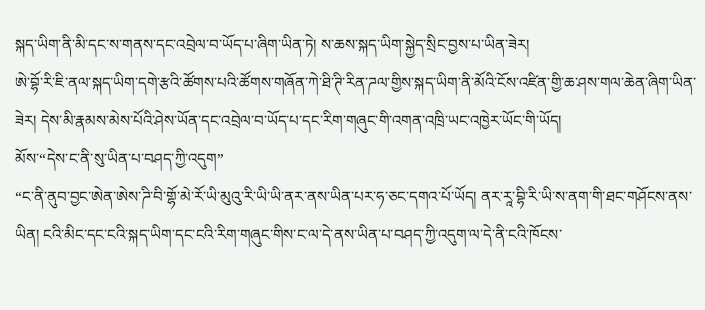སྐད་ཡིག་ནི་མི་དང་ས་གནས་དང་འབྲེལ་བ་ཡོད་པ་ཞིག་ཡིན་ཏེ། ས་ཆས་སྐད་ཡིག་སྐྱེད་སྲིང་བྱས་པ་ཡིན་ཟེར།
ཨེ་བྷོ་རི་ཇི་ནལ་སྐད་ཡིག་དགེ་རྩའི་ཚོགས་པའི་ཚོགས་གཞོན་ཀེ་ཐི་ཊི་རིན་ཌལ་གྱིས་སྐད་ཡིག་ནི་མོའི་ངོས་འཛིན་གྱི་ཆ་ཤས་གལ་ཆེན་ཞིག་ཡིན་ཟེར། དེས་མི་རྣམས་མེས་པོའི་ཤེས་ཡོན་དང་འབྲེལ་བ་ཡོད་པ་དང་རིག་གཞུང་གི་འགན་འཁྲི་ཡང་འཁྱེར་ཡོང་གི་ཡོད།
མོས་“དེས་ང་ནི་སུ་ཡིན་པ་བཤད་ཀྱི་འདུག”
“ང་ནི་ནུབ་བྱང་ཨེན་ཨེས་ཌི་བི་གྷོ་མེ་རོ་ཡི་མུའུ་རི་ཡི་ཡི་ནར་ནས་ཡིན་པར་ཧ་ཅང་དགའ་པོ་ཡོད། ནར་རཱ་བྷི་རི་ཡི་ས་ནག་གི་ཐང་གཤོངས་ནས་ཡིན། ངའི་མིང་དང་ངའི་སྐད་ཡིག་དང་ངའི་རིག་གཞུང་གིས་ང་ལ་དེ་ནས་ཡིན་པ་བཤད་ཀྱི་འདུག་ལ་དེ་ནི་ངའི་ཁོངས་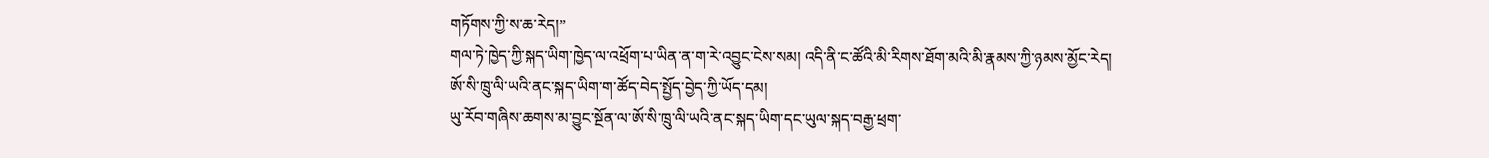གཏོགས་ཀྱི་ས་ཆ་རེད།”
གལ་ཏེ་ཁྱེད་ཀྱི་སྐད་ཡིག་ཁྱེད་ལ་འཕྲོག་པ་ཡིན་ན་ག་རེ་འབྱུང་ངེས་སམ། འདི་ནི་ང་ཚོའི་མི་རིགས་ཐོག་མའི་མི་རྣམས་ཀྱི་ཉམས་མྱོང་རེད།
ཨོ་སི་ཁྲུ་ལི་ཡའི་ནང་སྐད་ཡིག་ག་ཚོད་བེད་སྤྱོད་བྱེད་ཀྱི་ཡོད་དམ།
ཡུ་རོབ་གཞིས་ཆགས་མ་བྱུང་སྔོན་ལ་ཨོ་སི་ཁྲུ་ལི་ཡའི་ནང་སྐད་ཡིག་དང་ཡུལ་སྐད་བརྒྱ་ཕྲག་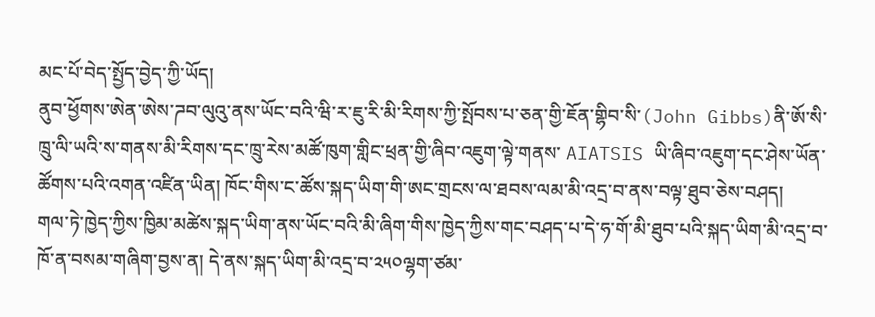མང་པོ་བེད་སྤྱོད་བྱེད་ཀྱི་ཡོད།
ནུབ་ཕྱོགས་ཨེན་ཨེས་ཌབ་ལུའུ་ནས་ཡོང་བའི་ཝི་ར་ཇུ་རི་མི་རིགས་ཀྱི་སྤོབས་པ་ཅན་གྱི་ཇོན་གྷིབ་སི་(John Gibbs)ནི་ཨོ་སི་ཁྲུ་ལི་ཡའི་ས་གནས་མི་རིགས་དང་ཁྲུ་རེས་མཚོ་ཁུག་གླིང་ཕྲན་གྱི་ཞིབ་འཇུག་ལྟེ་གནས་ AIATSIS ཡི་ཞིབ་འཇུག་དང་ཤེས་ཡོན་ཚོགས་པའི་འགན་འཛིན་ཡིན། ཁོང་གིས་ང་ཚོས་སྐད་ཡིག་གི་ཨང་གྲངས་ལ་ཐབས་ལམ་མི་འདྲ་བ་ནས་བལྟ་ཐུབ་ཅེས་བཤད།
གལ་ཏེ་ཁྱེད་ཀྱིས་ཁྱིམ་མཚེས་སྐད་ཡིག་ནས་ཡོང་བའི་མི་ཞིག་གིས་ཁྱེད་ཀྱིས་གང་བཤད་པ་དེ་ཧ་གོ་མི་ཐུབ་པའི་སྐད་ཡིག་མི་འདྲ་བ་ཁོ་ན་བསམ་གཞིག་བྱས་ན། དེ་ནས་སྐད་ཡིག་མི་འདྲ་བ་༢༥༠ལྷག་ཙམ་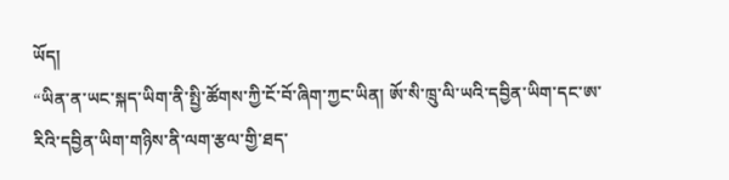ཡོད།
“ཡིན་ན་ཡང་སྐད་ཡིག་ནི་སྤྱི་ཚོགས་ཀྱི་ངོ་བོ་ཞིག་ཀྱང་ཡིན། ཨོ་སི་ཁྲུ་ལི་ཡའི་དབྱིན་ཡིག་དང་ཨ་རིའི་དབྱིན་ཡིག་གཉིས་ནི་ལག་རྩལ་གྱི་ཐད་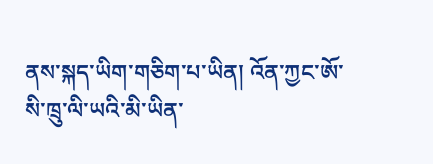ནས་སྐད་ཡིག་གཅིག་པ་ཡིན། འོན་ཀྱང་ཨོ་སི་ཁྲུ་ལི་ཡའི་མི་ཡིན་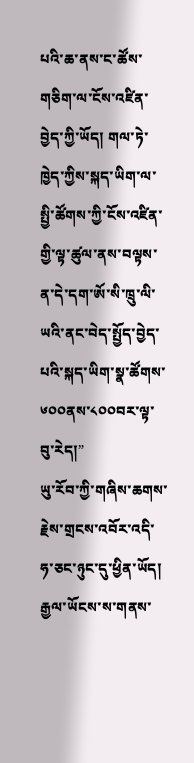པའི་ཆ་ནས་ང་ཚོས་གཅིག་ལ་ངོས་འཛིན་བྱེད་ཀྱི་ཡོད། གལ་ཏེ་ཁྱེད་ཀྱིས་སྐད་ཡིག་ལ་སྤྱི་ཚོགས་ཀྱི་ངོས་འཛིན་གྱི་ལྟ་ཚུལ་ནས་བལྟས་ན་དེ་དག་ཨོ་སི་ཁྲུ་ལི་ཡའི་ནང་བེད་སྤྱོད་བྱེད་པའི་སྐད་ཡིག་སྣ་ཚོགས་༦༠༠ནས་༨༠༠བར་ལྟ་བུ་རེད།”
ཡུ་རོབ་ཀྱི་གཞིས་ཆགས་རྗེས་གྲངས་འབོར་འདི་ཧ་ཅང་ཉུང་དུ་ཕྱིན་ཡོད།
རྒྱལ་ཡོངས་ས་གནས་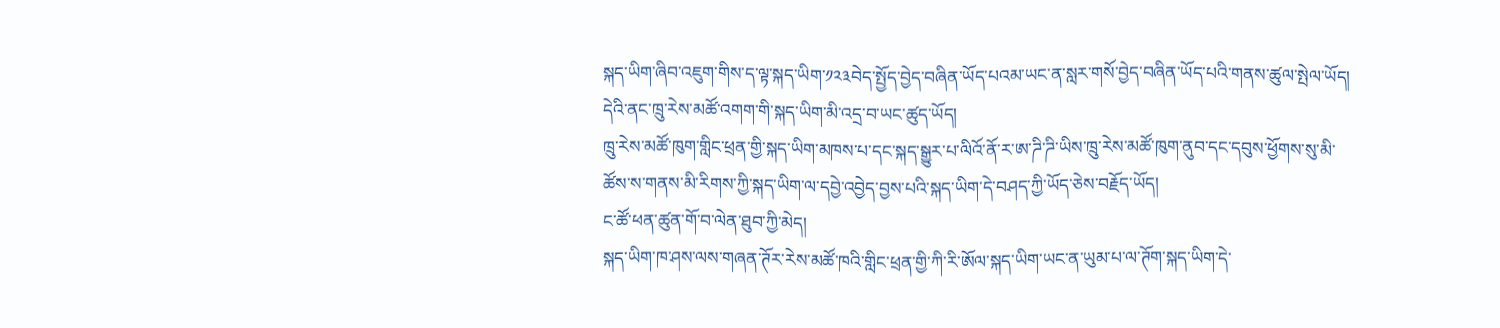སྐད་ཡིག་ཞིབ་འཇུག་གིས་ད་ལྟ་སྐད་ཡིག་༡༢༣བེད་སྤྱོད་བྱེད་བཞིན་ཡོད་པའམ་ཡང་ན་སླར་གསོ་བྱེད་བཞིན་ཡོད་པའི་གནས་ཚུལ་སྤེལ་ཡོད།
དེའི་ནང་ཁྲུ་རེས་མཚོ་འགག་གི་སྐད་ཡིག་མི་འདྲ་བ་ཡང་ཚུད་ཡོད།
ཁྲུ་རེས་མཚོ་ཁུག་གླིང་ཕྲན་གྱི་སྐད་ཡིག་མཁས་པ་དང་སྐད་སྒྱུར་པ་ལིའོ་ནོ་ར་ཨ་ཌི་ཌི་ཡིས་ཁྲུ་རེས་མཚོ་ཁུག་ནུབ་དང་དབུས་ཕྱོགས་སུ་མི་ཚོས་ས་གནས་མི་རིགས་ཀྱི་སྐད་ཡིག་ལ་དབྱེ་འབྱེད་བྱས་པའི་སྐད་ཡིག་དེ་བཤད་ཀྱི་ཡོད་ཅེས་བརྗོད་ཡོད།
ང་ཚོ་ཕན་ཚུན་གོ་བ་ལེན་ཐུབ་ཀྱི་མེད།
སྐད་ཡིག་ཁ་ཤས་ལས་གཞན་ཊོར་རེས་མཚོ་ཁའི་གླིང་ཕྲན་གྱི་ཀི་རི་ཨོལ་སྐད་ཡིག་ཡང་ན་ཡུམ་པ་ལ་ཊོག་སྐད་ཡིག་དེ་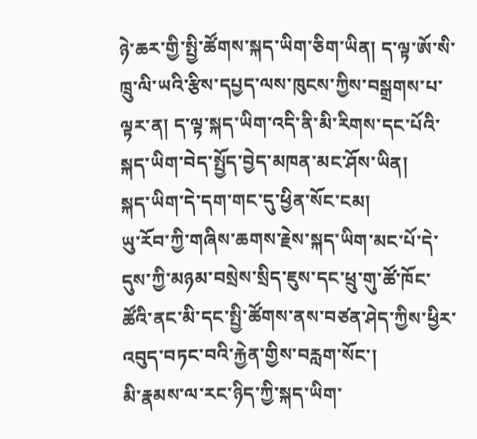ཉེ་ཆར་གྱི་སྤྱི་ཚོགས་སྐད་ཡིག་ཅིག་ཡིན། ད་ལྟ་ཨོ་སི་ཁྲུ་ལི་ཡའི་རྩིས་དཔྱད་ལས་ཁུངས་ཀྱིས་བསྒྲགས་པ་ལྟར་ན། ད་ལྟ་སྐད་ཡིག་འདི་ནི་མི་རིགས་དང་པོའི་སྐད་ཡིག་བེད་སྤྱོད་བྱེད་མཁན་མང་ཤོས་ཡིན།
སྐད་ཡིག་དེ་དག་གང་དུ་ཕྱིན་སོང་ངམ།
ཡུ་རོབ་ཀྱི་གཞིས་ཆགས་རྗེས་སྐད་ཡིག་མང་པོ་དེ་དུས་ཀྱི་མཉམ་བསྲེས་སྲིད་ཇུས་དང་ཕྲུ་གུ་ཚོ་ཁོང་ཚོའི་ནང་མི་དང་སྤྱི་ཚོགས་ནས་བཙན་ཤེད་ཀྱིས་ཕྱིར་འབུད་བཏང་བའི་རྐྱེན་གྱིས་བརླག་སོང་།
མི་རྣམས་ལ་རང་ཉིད་ཀྱི་སྐད་ཡིག་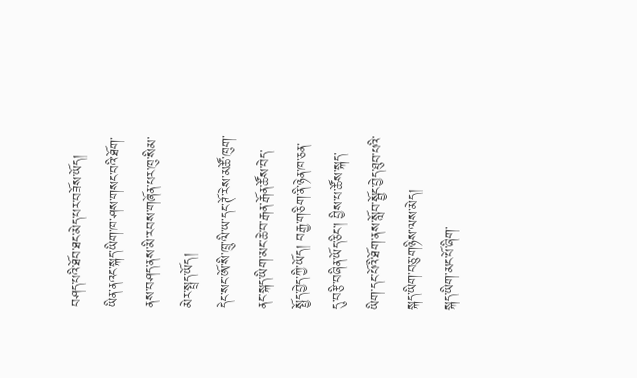བཤད་པའི་ཐོབ་ཐང་མེད་པར་བཟོས་ཡོད། ཡིན་ནའང་སྐད་ཡིག་ཁ་ཤས་གསང་བའི་ཐོག་ནས་བཤད་ནས་མི་རབས་གཞོན་པར་ཁུ་སིམ་མེར་སྤྲད་ཡོད།
དེང་སང་ཨོ་སི་ཁྲུ་ལི་ཡ་དང་ཊོ་རེས་མཚོ་ཁུག་ནང་སྐད་ཡིག་མང་ཆེ་བ་རྒན་རྒོན་ཚོས་བེད་སྤྱོད་བྱེད་ཀྱི་ཡོད། བརྒྱ་གཅིག་ནི་ཉེན་ཁ་ཅན་དུ་བརྩི་བཞིན་ཡོད་ཅིང་། བྱིས་པ་ཚོས་སྐད་ཡིག་དང་པོའི་ཐོག་ནས་སློབ་སྦྱོང་བྱེད་ཐུབ་པའི་སྐད་ཡིག་བཅུ་གཉིས་ལས་མེད།
སྐད་ཡིག་མང་པོ་ཞིག་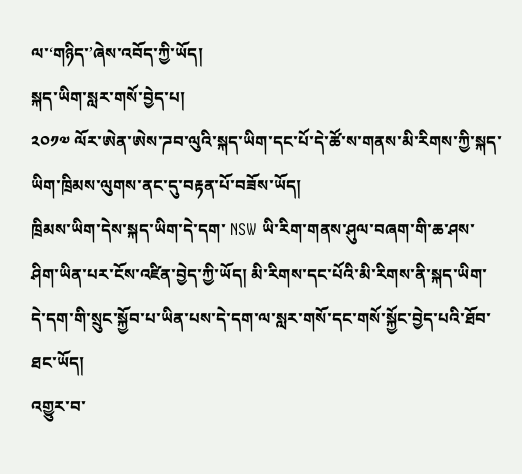ལ་‘གཉིད་’ཞེས་འབོད་ཀྱི་ཡོད།
སྐད་ཡིག་སླར་གསོ་བྱེད་པ།
༢༠༡༧ ལོར་ཨེན་ཨེས་ཌབ་ལུའི་སྐད་ཡིག་དང་པོ་དེ་ཚོ་ས་གནས་མི་རིགས་ཀྱི་སྐད་ཡིག་ཁྲིམས་ལུགས་ནང་དུ་བརྟན་པོ་བཟོས་ཡོད།
ཁྲིམས་ཡིག་དེས་སྐད་ཡིག་དེ་དག་ NSW ཡི་རིག་གནས་ཤུལ་བཞག་གི་ཆ་ཤས་ཤིག་ཡིན་པར་ངོས་འཛིན་བྱེད་ཀྱི་ཡོད། མི་རིགས་དང་པོའི་མི་རིགས་ནི་སྐད་ཡིག་དེ་དག་གི་སྲུང་སྐྱོབ་པ་ཡིན་པས་དེ་དག་ལ་སླར་གསོ་དང་གསོ་སྐྱོང་བྱེད་པའི་ཐོབ་ཐང་ཡོད།
འགྱུར་བ་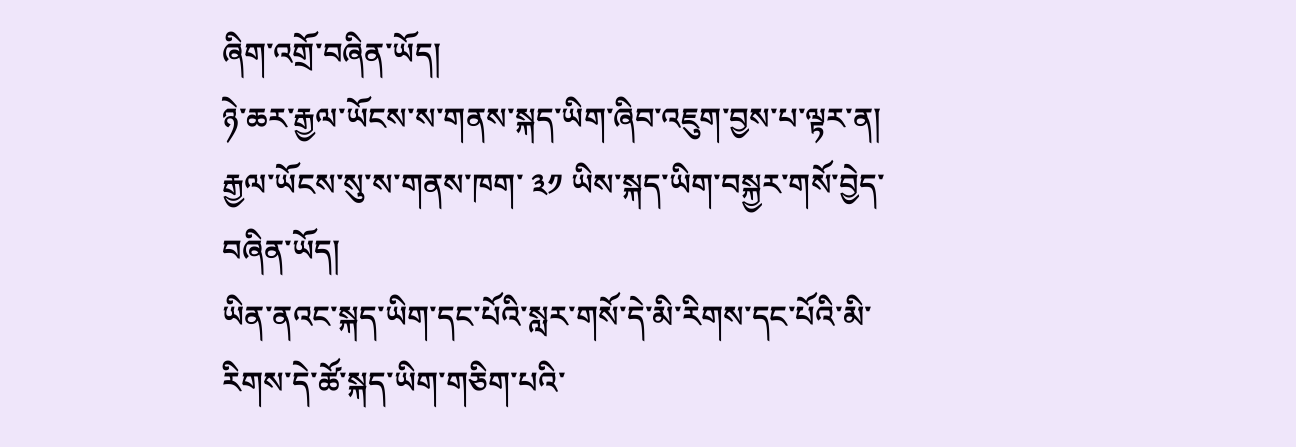ཞིག་འགྲོ་བཞིན་ཡོད།
ཉེ་ཆར་རྒྱལ་ཡོངས་ས་གནས་སྐད་ཡིག་ཞིབ་འཇུག་བྱས་པ་ལྟར་ན། རྒྱལ་ཡོངས་སུ་ས་གནས་ཁག་ ༣༡ ཡིས་སྐད་ཡིག་བསྐྱར་གསོ་བྱེད་བཞིན་ཡོད།
ཡིན་ནའང་སྐད་ཡིག་དང་པོའི་སླར་གསོ་དེ་མི་རིགས་དང་པོའི་མི་རིགས་དེ་ཚོ་སྐད་ཡིག་གཅིག་པའི་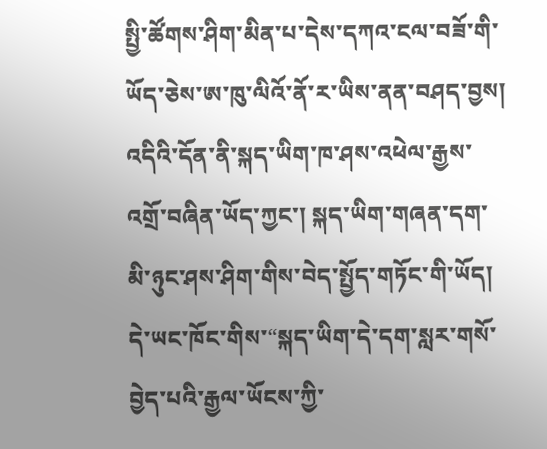སྤྱི་ཚོགས་ཤིག་མིན་པ་དེས་དཀའ་ངལ་བཟོ་གི་ཡོད་ཅེས་ཨ་ཁུ་ལིའོ་ནོ་ར་ཡིས་ནན་བཤད་བྱས།
འདིའི་དོན་ནི་སྐད་ཡིག་ཁ་ཤས་འཕེལ་རྒྱས་འགྲོ་བཞིན་ཡོད་ཀྱང་། སྐད་ཡིག་གཞན་དག་མི་ཉུང་ཤས་ཤིག་གིས་བེད་སྤྱོད་གཏོང་གི་ཡོད།
དེ་ཡང་ཁོང་གིས་“སྐད་ཡིག་དེ་དག་སླར་གསོ་བྱེད་པའི་རྒྱལ་ཡོངས་ཀྱི་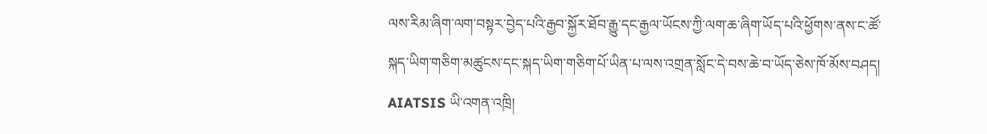ལས་རིམ་ཞིག་ལག་བསྟར་བྱེད་པའི་རྒྱབ་སྐྱོར་ཐོབ་རྒྱུ་དང་རྒྱལ་ཡོངས་ཀྱི་ལག་ཆ་ཞིག་ཡོད་པའི་ཕྱོགས་ནས་ང་ཚོ་སྐད་ཡིག་གཅིག་མཚུངས་དང་སྐད་ཡིག་གཅིག་པོ་ཡིན་པ་ལས་འགྲན་སློང་དེ་བས་ཆེ་བ་ཡོད་ཅེས་ཁོ་མོས་བཤད།
AIATSIS ཡི་འགན་འཁྲི།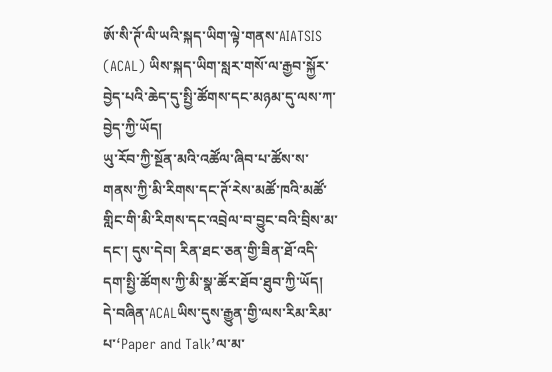ཨོ་སི་ཊོ་ལི་ཡའི་སྐད་ཡིག་ལྟེ་གནས་AIATSIS (ACAL) ཡིས་སྐད་ཡིག་སླར་གསོ་ལ་རྒྱབ་སྐྱོར་བྱེད་པའི་ཆེད་དུ་སྤྱི་ཚོགས་དང་མཉམ་དུ་ལས་ཀ་བྱེད་ཀྱི་ཡོད།
ཡུ་རོབ་ཀྱི་སྔོན་མའི་འཚོལ་ཞིབ་པ་ཚོས་ས་གནས་ཀྱི་མི་རིགས་དང་ཊོ་རེས་མཚོ་ཁའི་མཚོ་གླིང་གི་མི་རིགས་དང་འབྲེལ་བ་བྱུང་བའི་བྲིས་མ་དང་། དུས་དེབ། རིན་ཐང་ཅན་གྱི་ཟིན་ཐོ་འདི་དག་སྤྱི་ཚོགས་ཀྱི་མི་སྣ་ཚོར་ཐོབ་ཐུབ་ཀྱི་ཡོད།
དེ་བཞིན་ACALཡིས་དུས་རྒྱུན་གྱི་ལས་རིམ་རིམ་པ་‘Paper and Talk’ལ་མ་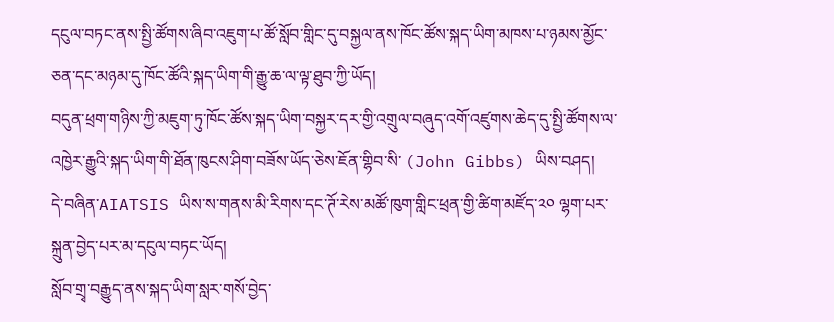དངུལ་བཏང་ནས་སྤྱི་ཚོགས་ཞིབ་འཇུག་པ་ཚོ་སློབ་གླིང་དུ་བསྐྱལ་ནས་ཁོང་ཚོས་སྐད་ཡིག་མཁས་པ་ཉམས་མྱོང་ཅན་དང་མཉམ་དུ་ཁོང་ཚོའི་སྐད་ཡིག་གི་རྒྱུ་ཆ་ལ་ལྟ་ཐུབ་ཀྱི་ཡོད།
བདུན་ཕྲག་གཉིས་ཀྱི་མཇུག་ཏུ་ཁོང་ཚོས་སྐད་ཡིག་བསྐྱར་དར་གྱི་འགྲུལ་བཞུད་འགོ་འཛུགས་ཆེད་དུ་སྤྱི་ཚོགས་ལ་འཁྱེར་རྒྱུའི་སྐད་ཡིག་གི་ཐོན་ཁུངས་ཤིག་བཟོས་ཡོད་ཅེས་ཇོན་གྷིབ་སི་ (John Gibbs) ཡིས་བཤད།
དེ་བཞིན་AIATSIS ཡིས་ས་གནས་མི་རིགས་དང་ཊོ་རེས་མཚོ་ཁུག་གླིང་ཕྲན་གྱི་ཚིག་མཛོད་༢༠ ལྷག་པར་སྐྲུན་བྱེད་པར་མ་དངུལ་བཏང་ཡོད།
སློབ་གྲྭ་བརྒྱུད་ནས་སྐད་ཡིག་སླར་གསོ་བྱེད་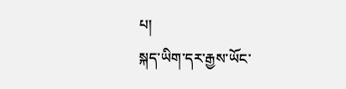པ།
སྐད་ཡིག་དར་རྒྱས་ཡོང་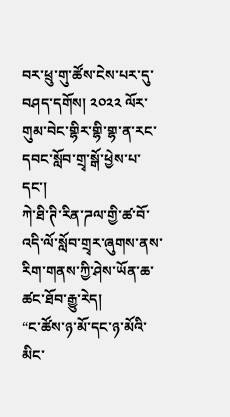བར་ཕྲུ་གུ་ཚོས་ངེས་པར་དུ་བཤད་དགོས། ༢༠༢༢ ལོར་གུམ་བེང་གྷིར་གྷི་གྷ་ན་རང་དབང་སློབ་གྲྭ་སྒོ་ཕྱེས་པ་དང་།
ཀེ་ཐི་ཊི་རིན་ཌལ་གྱི་ཚ་བོ་འདི་ལོ་སློབ་གྲྭར་ཞུགས་ནས་རིག་གནས་ཀྱི་ཤེས་ཡོན་ཆ་ཚང་ཐོབ་རྒྱུ་རེད།
“ང་ཚོས་ཉ་མོ་དང་ཉ་མོའི་མིང་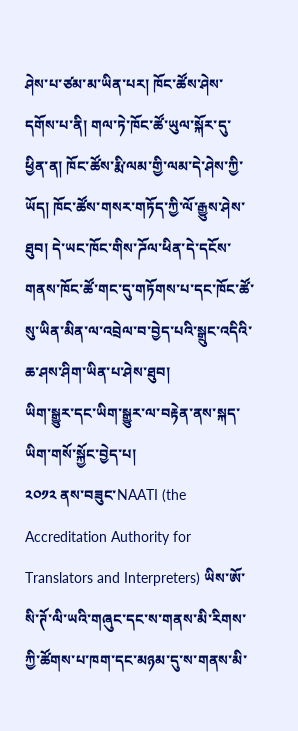ཤེས་པ་ཙམ་མ་ཡིན་པར། ཁོང་ཚོས་ཤེས་དགོས་པ་ནི། གལ་ཏེ་ཁོང་ཚོ་ཡུལ་སྐོར་དུ་ཕྱིན་ན། ཁོང་ཚོས་རྨི་ལམ་གྱི་ལམ་དེ་ཤེས་ཀྱི་ཡོད། ཁོང་ཚོས་གསར་གཏོད་ཀྱི་ལོ་རྒྱུས་ཤེས་ཐུབ། དེ་ཡང་ཁོང་གིས་ཌོལ་ཕིན་དེ་དངོས་གནས་ཁོང་ཚོ་གང་དུ་གཏོགས་པ་དང་ཁོང་ཚོ་སུ་ཡིན་མིན་ལ་འབྲེལ་བ་བྱེད་པའི་སྒྲུང་འདིའི་ཆ་ཤས་ཤིག་ཡིན་པ་ཤེས་ཐུབ།
ཡིག་སྒྱུར་དང་ཡིག་སྒྱུར་ལ་བརྟེན་ནས་སྐད་ཡིག་གསོ་སྐྱོང་བྱེད་པ།
༢༠༡༢ ནས་བཟུང་NAATI (the Accreditation Authority for Translators and Interpreters) ཡིས་ཨོ་སི་ཊོ་ལི་ཡའི་གཞུང་དང་ས་གནས་མི་རིགས་ཀྱི་ཚོགས་པ་ཁག་དང་མཉམ་དུ་ས་གནས་མི་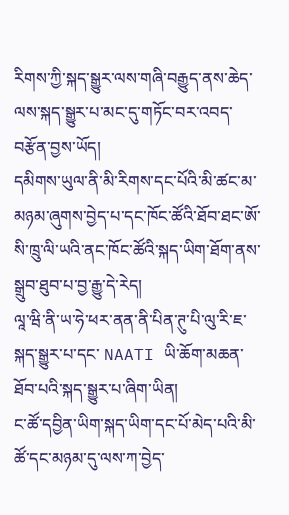རིགས་ཀྱི་སྐད་སྒྱུར་ལས་གཞི་བརྒྱུད་ནས་ཆེད་ལས་སྐད་སྒྱུར་པ་མང་དུ་གཏོང་བར་འབད་བརྩོན་བྱས་ཡོད།
དམིགས་ཡུལ་ནི་མི་རིགས་དང་པོའི་མི་ཚང་མ་མཉམ་ཞུགས་བྱེད་པ་དང་ཁོང་ཚོའི་ཐོབ་ཐང་ཨོ་སི་ཁྲུ་ལི་ཡའི་ནང་ཁོང་ཚོའི་སྐད་ཡིག་ཐོག་ནས་སྒྲུབ་ཐུབ་པ་བྱ་རྒྱུ་དེ་རེད།
ལཱ་ཝི་ནི་ཡ་ཧེ་ཕར་ནན་ནི་པིན་ཊུ་པི་ལུ་རི་ཇ་སྐད་སྒྱུར་པ་དང་ NAATI ཡི་ཆོག་མཆན་ཐོབ་པའི་སྐད་སྒྱུར་པ་ཞིག་ཡིན།
ང་ཚོ་དབྱིན་ཡིག་སྐད་ཡིག་དང་པོ་མེད་པའི་མི་ཚོ་དང་མཉམ་དུ་ལས་ཀ་བྱེད་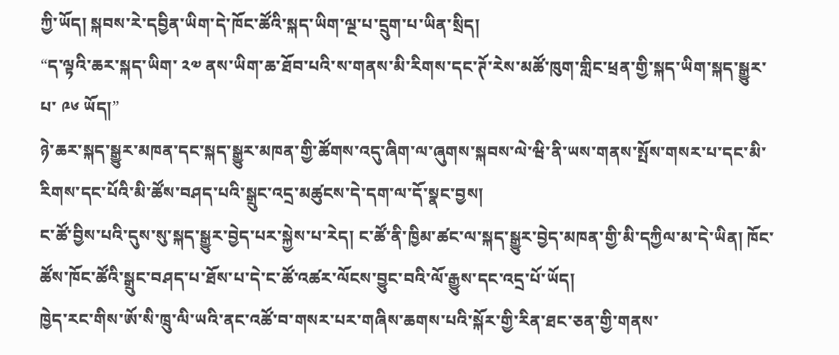ཀྱི་ཡོད། སྐབས་རེ་དབྱིན་ཡིག་དེ་ཁོང་ཚོའི་སྐད་ཡིག་ལྔ་པ་དྲུག་པ་ཡིན་སྲིད།
“ད་ལྟའི་ཆར་སྐད་ཡིག་ ༢༧ ནས་ཡིག་ཆ་ཐོབ་པའི་ས་གནས་མི་རིགས་དང་ཊོ་རེས་མཚོ་ཁུག་གླིང་ཕྲན་གྱི་སྐད་ཡིག་སྐད་སྒྱུར་པ་ ༩༦ ཡོད།”
ཉེ་ཆར་སྐད་སྒྱུར་མཁན་དང་སྐད་སྒྱུར་མཁན་གྱི་ཚོགས་འདུ་ཞིག་ལ་ཞུགས་སྐབས་ལེ་ཝི་ནི་ཡས་གནས་སྤོས་གསར་པ་དང་མི་རིགས་དང་པོའི་མི་ཚོས་བཤད་པའི་སྒྲུང་འདྲ་མཚུངས་དེ་དག་ལ་དོ་སྣང་བྱས།
ང་ཚོ་བྱིས་པའི་དུས་སུ་སྐད་སྒྱུར་བྱེད་པར་སྐྱེས་པ་རེད། ང་ཚོ་ནི་ཁྱིམ་ཚང་ལ་སྐད་སྒྱུར་བྱེད་མཁན་གྱི་མི་དཀྱིལ་མ་དེ་ཡིན། ཁོང་ཚོས་ཁོང་ཚོའི་སྒྲུང་བཤད་པ་ཐོས་པ་དེ་ང་ཚོ་འཚར་ལོངས་བྱུང་བའི་ལོ་རྒྱུས་དང་འདྲ་པོ་ཡོད།
ཁྱེད་རང་གིས་ཨོ་སི་ཁྲུ་ལི་ཡའི་ནང་འཚོ་བ་གསར་པར་གཞིས་ཆགས་པའི་སྐོར་གྱི་རིན་ཐང་ཅན་གྱི་གནས་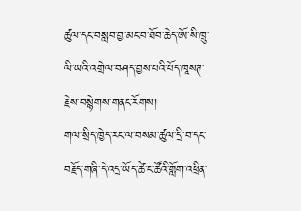ཚུལ་དང་བསླབ་བྱ་མང་བ་ཐོབ་ཆེད་ཨོ་སི་ཁྲུ་ལི་ཡའི་འགྲེལ་བཤད་བྱས་པའི་པོད་ཁཱསཊ་རྗེས་བསྙེགས་གནང་རོགས།
གལ་སྲིད་ཁྱེད་རང་ལ་བསམ་ཚུལ་དྲི་བ་དང་བརྗོད་གཞི་དེ་འདྲ་ཡོད་ཚེ་ང་ཚོའི་གློག་འཕྲིན་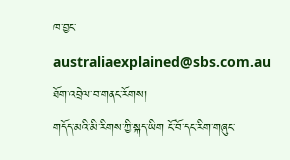ཁ་བྱང་ australiaexplained@sbs.com.au ཐོག་འབྲེལ་བ་གནང་རོགས།
གདོད་མའི་མི་རིགས་ཀྱི་སྐད་ཡིག ངོ་བོ་དང་རིག་གཞུང་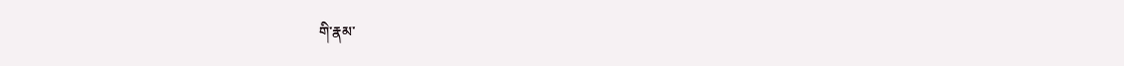གི་རྣམ་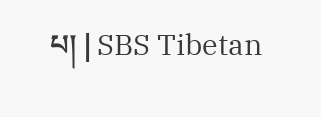པ། | SBS Tibetan